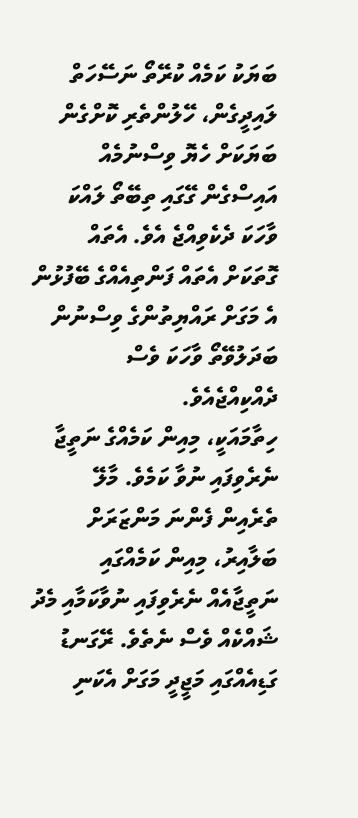ބަޔަކު ކަމެއް ކުރޭތޯ ނަސޭހަތް ލައިދީގެން، ހޭލުންތެރި ކޮށްގެން ބަޔަކަށް ހެޔޮ ވިސްނުމެއް އައިސްގެން ގޭގައި ތިބޭތޯ ލައްކަ ވާހަކަ ދެކެވިއްޖެ އެވެ. އެތައް ގޮތަކަށް އެތައް ފަންތިއެއްގެ ބޭފުޅުން އެ މަގަށް ރައްޔިތުންގެ ވިސްނުން ބަދަލުވޭތޯ ވާހަކަ ވެސް ދެއްކިއްޖެއެވެ.
ހިތާމައަކީ، މިއިން ކަމެއްގެ ނަތީޖާ ނެރެވިފައި ނުވާ ކަމެވެ. މާލޭ ތެރެއިން ފެންނަ މަންޒަރަށް ބަލާއިރު، މިއިން ކަމެއްގައި ނަތީޖާއެއް ނެރެވިފައި ނުވާކަމާއި މެދު ޝައްކެއް ވެސް ނެތެވެ. ރޭގަނޑު ގަޑިއެއްގައި މަޖީދީ މަގަށް އެކަނި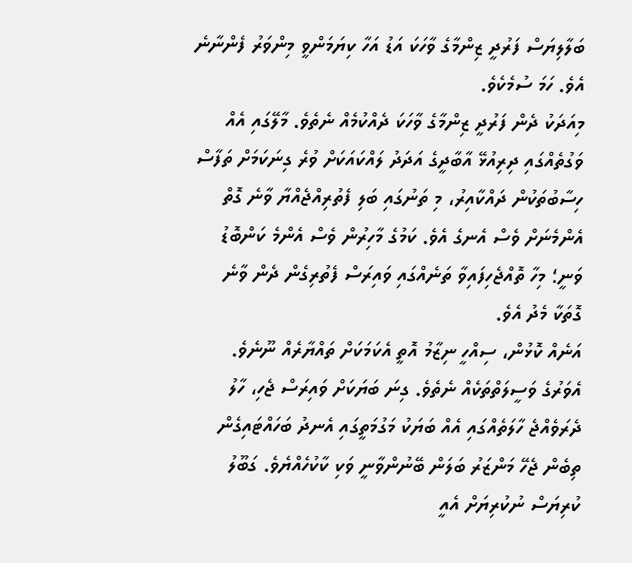ބަލާލިޔަސް ފަރުދީ ޒިންމާގެ ވާހަކަ އަޑު އަހާ ކިޔަމަންވީ މިންވަރު ފެންނާނެ އެވެ. ހަމަ ސުމެކެވެ.
މިއަދަކު ދެން ފަރުދީ ޒިންމާގެ ވާހަކަ ދެއްކުމެއް ނެތެވެ. މާލޭގައި އެއް ވަގުތެއްގައި ދިރިއުޅޭ އާބާދީގެ އަދަދު ލައްކައަކަށް ވުރެ ގިނަކަމަށް ތަފާސް ހިސާބުތަކުން ދައްކާއިރު، މި ތަނުގައި ބަލި ފެތުރިއްޖެއްޔާ ވާނެ ގޮތް އެންމެނަށް ވެސް އެނގެ އެވެ. ކަމުގެ މާހިރުން ވެސް އެންމެ ކަންބޮޑު ވަނީ؛ މިހާ ތޮއްޖެހިފައިވާ ތަނެއްގައި ވައިރަސް ފެތުރިގެން ދެން ވާނެ ގޮތަކާ މެދު އެވެ.
އަނެއް ކޮޅުން، ސިއްހީ ނިޒާމު އޮތީ އެކަމަކަށް ތައްޔާރެއް ނޫނެވެ. އެވަރުގެ ވަސީލަތްތަކެއް ނެތެވެ. ގިނަ ބަޔަކަށް ވައިރަސް ޖެހި، ހާލު ދެރަވެއްޖެ ހާލަތެއްގައި އެއް ބަޔަކު މަގުމަތީގައި އެނދު ބަހައްޓައިގެން ތިބެން ޖެހޭ މަންޒަރު ބަލަން ބޭނުންވާނީ ވަކި ކާކުހެއްޔެވެ. ގަބޫލު ކުރިޔަސް ނުކުރިޔަށް އެއީ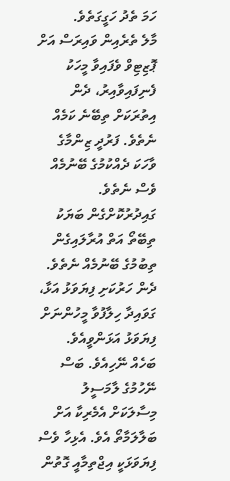ހަމަ ތެދު ހަގީގަތެވެ.
މާލެ ތެރެއިން ވައިރަސް އަށް ޕޮޒިޓިވް ވެފައިވާ މީހަކު ފެނިފައިވާއިރު، ދެން އިތުރަކަށް ތިބޭނެ ކަމެއް ނެތެވެ. ފަރުދީ ޒިންމާގެ ވާހަކަ ދެއްކުމުގެ ބޭނުމެއް ވެސް ނެތެވެ. ގައިދުރުކޮށްގެން ބަޔަކު ތިބޭތޯ އަތް އުރާލައިގެން ތިބުމުގެ ބޭނުމެއް ނެތެވެ. ދެން ހަރުކަށި ފިޔަވަޅު އަޅާ، ގަވައިދާ ހިލާފުވާ މީހުންނަށް ފިޔަވަޅު އަޅަންވީއެވެ.
ބަހެއް ނޭހިއެވެ. ބަސް ނޭހުމުގެ ލާމަސީލު މިސާލަކަށް އެމެރިކާ އަށް ބަލާލަމާތޯ އެވެ. އެޅިހާ ވެސް ފިޔަވަޅަކީ އިޖްތިމާއީ ގޮތުން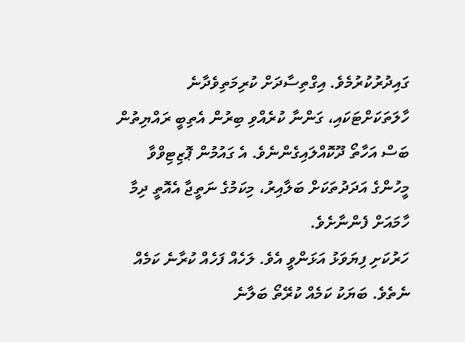ގައިދުރުކުރުމެވެ. އިގްތިސާދަށް ކުރިމަތިވެދާނެ ހާލަތަކަށްޓަކައި، ގަންނާ ކުރެއްވި ބިރުން އެތިބީ ރައްޔިތުން ބަސް އަހާތޯ ދޫކޮއްލައިގެންނެވެ. އެ ގައުމުން ޕޮޒިޓިވްވާ މީހުންގެ އަދަދުތަކަށް ބަލާއިރު، މިކަމުގެ ނަތީޖާ އެއޮތީ ދިމާ ހާމައަށް ފެންނާށެވެ.
ހަރުކަށި ފިޔަވަޅު އަޅަންވީ އެވެ. ލަހެއް ފަހެއް ކުރާނެ ކަމެއް ނެތެވެ. ބަޔަކު ކަމެއް ކުރޭތޯ ބަލާނެ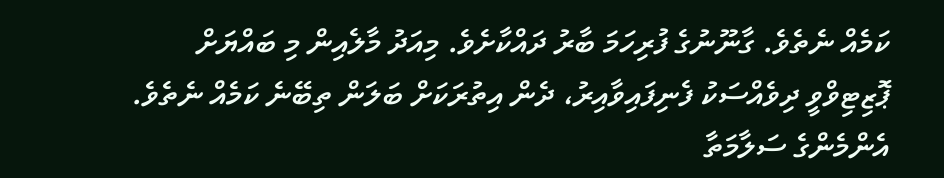ކަމެއް ނެތެވެ. ގާނޫނުގެ ފުރިހަމަ ބާރު ދައްކާށެވެ. މިއަދު މާލެއިން މި ބައްޔަށް ޕޮޒިޓިވްވީ ދިވެއްސަކު ފެނިފައިވާއިރު، ދެން އިތުރަކަށް ބަލަން ތިބޭނެ ކަމެއް ނެތެވެ. އެންމެންގެ ސަލާމަތާ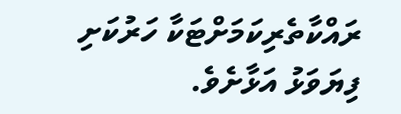ރައްކާތެރިކަމަށްޓަކާ ހަރުކަށި ފިޔަވަޅު އަޅާށެވެ.